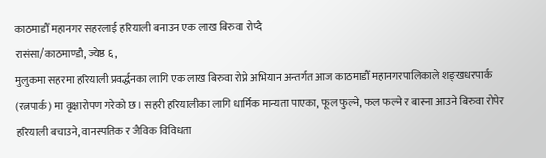काठमाडौँ महानगर सहरलाई हरियाली बनाउन एक लाख बिरुवा रोप्दै
रासंसा/काठमाण्डौ, ज्येष्ठ ६,
मुलुकमा सहरमा हरियाली प्रवर्द्धनका लागि एक लाख बिरुवा रोप्ने अभियान अन्तर्गत आज काठमाडौँ महानगरपालिकाले शङ्खधरपार्क (रत्नपार्क) मा वृक्षारोपण गरेको छ। सहरी हरियालीका लागि धार्मिक मान्यता पाएका, फूल फुल्ने, फल फल्ने र बास्ना आउने बिरुवा रोपेर हरियाली बचाउने, वानस्पतिक र जैविक विविधता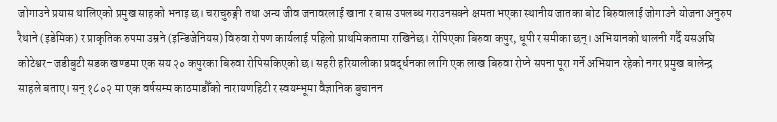जोगाउने प्रयास थालिएको प्रमुख साहको भनाइ छ। चराचुरुङ्गी तथा अन्य जीव जनावरलाई खाना र बास उपलब्ध गराउनसक्ने क्षमता भएका स्थानीय जातका बोट बिरुवालाई जोगाउने योजना अनुरुप रैथाने (इडेमिक) र प्राकृतिक रुपमा उम्रने (इन्डिजेनियस) विरुवा रोपण कार्यलाई पहिलो प्राथमिकतामा राखिनेछ। रोपिएका बिरुवा कपुर, धूपी र समीका छन्। अभियानको थालनी गर्दै यसअघि कोटेश्वर–जडीबुटी सडक खण्डमा एक सय २० कपुरका बिरुवा रोपिसकिएको छ। सहरी हरियालीका प्रवर्द्धनका लागि एक लाख बिरुवा रोप्ने सपना पूरा गर्ने अभियान रहेको नगर प्रमुख बालेन्द्र साहले बताए। सन् १८०२ मा एक वर्षसम्म काठमाडौँको नारायणहिटी र स्वयम्भूमा वैज्ञानिक बुचानन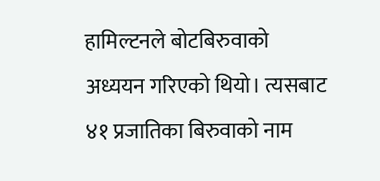हामिल्टनले बोटबिरुवाको अध्ययन गरिएको थियो। त्यसबाट ४१ प्रजातिका बिरुवाको नाम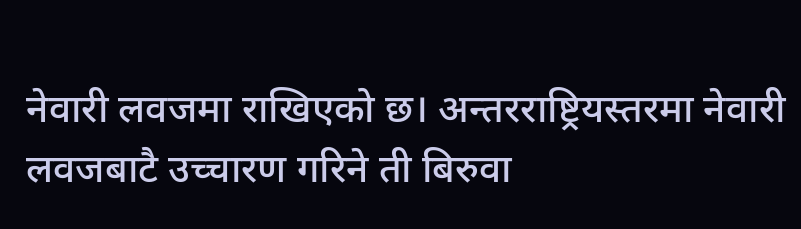नेवारी लवजमा राखिएको छ। अन्तरराष्ट्रियस्तरमा नेवारी लवजबाटै उच्चारण गरिने ती बिरुवा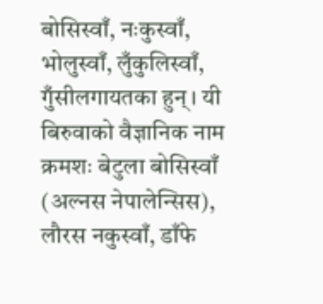बोसिस्वाँ, नःकुस्वाँ, भोलुस्वाँ, लुँकुलिस्वाँ, गुँसीलगायतका हुन्। यी बिरुवाको वैज्ञानिक नाम क्रमशः बेटुला बोसिस्वाँ (अल्नस नेपालेन्सिस), लौरस नकुस्वाँ, डाँफे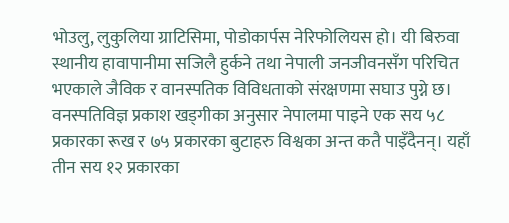भोउलु, लुकुलिया ग्राटिसिमा, पोडोकार्पस नेरिफोलियस हो। यी बिरुवा स्थानीय हावापानीमा सजिलै हुर्कने तथा नेपाली जनजीवनसँग परिचित भएकाले जैविक र वानस्पतिक विविधताको संरक्षणमा सघाउ पुग्ने छ। वनस्पतिविज्ञ प्रकाश खड्गीका अनुसार नेपालमा पाइने एक सय ५८ प्रकारका रूख र ७५ प्रकारका बुटाहरु विश्वका अन्त कतै पाइँदैनन्। यहाँ तीन सय १२ प्रकारका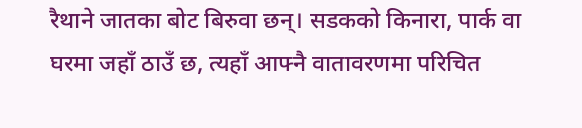रैथाने जातका बोट बिरुवा छन्। सडकको किनारा, पार्क वा घरमा जहाँ ठाउँ छ, त्यहाँ आफ्नै वातावरणमा परिचित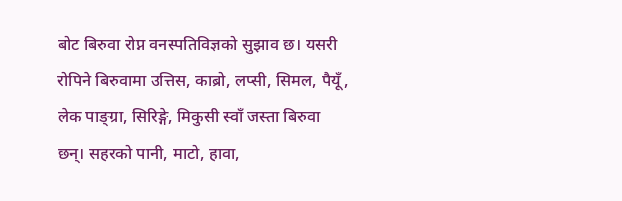बोट बिरुवा रोप्न वनस्पतिविज्ञको सुझाव छ। यसरी रोपिने बिरुवामा उत्तिस, काब्रो, लप्सी, सिमल, पैयूँ, लेक पाङ्ग्रा, सिरिङ्गे, मिकुसी स्वाँ जस्ता बिरुवा छन्। सहरको पानी, माटो, हावा,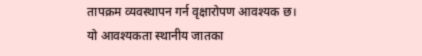तापक्रम व्यवस्थापन गर्न वृक्षारोपण आवश्यक छ। यो आवश्यकता स्थानीय जातका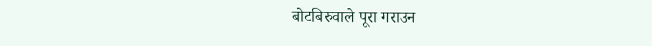बोटबिरुवाले पूरा गराउन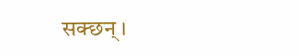सक्छन्।